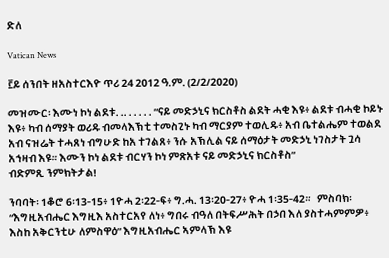ድለ

Vatican News

፫ይ ሰንበት ዘአስተርእዮ ጥሪ 24 2012 ዓ.ም. (2/2/2020)

መዝሙር፡ እሙነ ኮነ ልደቱ. .. . . . . . “ናይ መድኃኒና ክርስቶስ ልደት ሓቂ እዩ፥ ልደቱ ብሓቂ ኮይኑ እዩ፥ ካብ ሰማያት ወሪዱ ብመላእኽቲ ተመስጊኑ ካብ ማርያም ተወሊዱ፥ አብ ቤተልሔም ተወልደ አብ ናዝሬት ተሓጸነ ብግሁድ ከአ ተገልጸ፥ ንሱ አኽሊል ናይ ሰማዕታት መድኃኒ ነገስታት ጓሳ አኅዛብ እዩ። እሙን ኮነ ልደቱ ብርሃን ኮነ ምጽአቱ ናይ መድኃኒና ክርስቶስ”
ብድምጺ ንምክትታል!

ንባባት፡ 1ቆሮ 6፡13-15፥ 1ዮሓ 2፡22-ፍ፥ ግ.ሓ. 13፡20-27፥ ዮሓ 1፡35-42።   ምስባክ፡ “እግዚአብሔር እግዚእ አስተርአየ ለነ፥ ግበሩ ብዓለ በትፍሥሕት በኃበ እለ ያስተሓምምዎ፥ እስከ አቅርንቲሁ ለምስዋዕ” እግዚአብሔር ኣምላኽ እዩ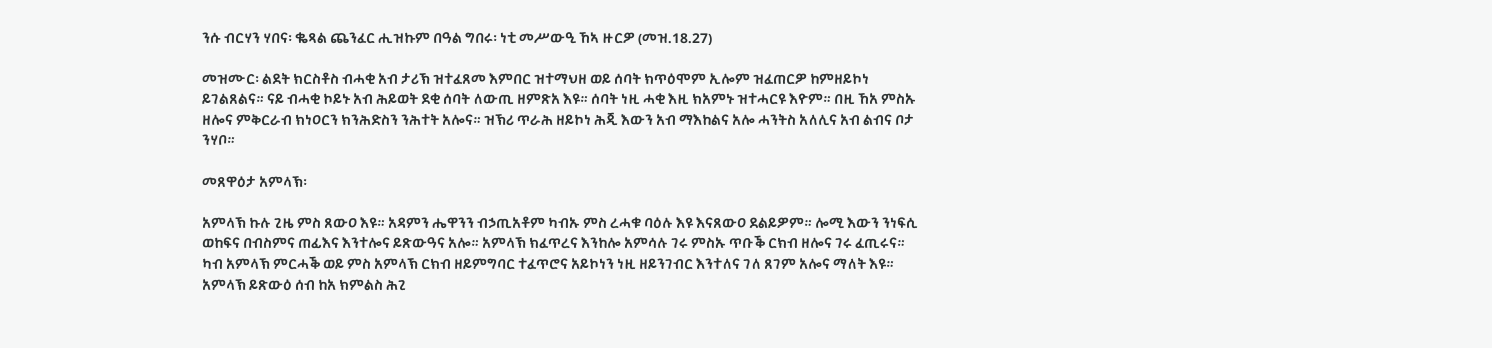ንሱ ብርሃን ሃበና፡ ቈጻል ጨንፈር ሒዝኩም በዓል ግበሩ፡ ነቲ መሥውዒ ኸኣ ዙርዎ (መዝ.18.27)

መዝሙር፡ ልደት ክርስቶስ ብሓቂ አብ ታሪኽ ዝተፈጸመ እምበር ዝተማህዘ ወይ ሰባት ክጥዕሞም ኢሎም ዝፈጠርዎ ከምዘይኮነ ይገልጸልና። ናይ ብሓቂ ኮይኑ አብ ሕይወት ደቂ ሰባት ለውጢ ዘምጽአ እዩ። ሰባት ነዚ ሓቂ እዚ ክአምኑ ዝተሓርዩ እዮም። በዚ ኸአ ምስኡ ዘሎና ምቅርራብ ክነዐርን ክንሕድስን ንሕተት አሎና። ዝኽሪ ጥራሕ ዘይኮነ ሕጂ እውን አብ ማእከልና አሎ ሓንትስ አለሊና አብ ልብና ቦታ ንሃቦ።

መጸዋዕታ አምላኽ፡

አምላኽ ኩሉ ጊዜ ምስ ጸውዐ እዩ። አዳምን ሔዋንን ብኃጢአቶም ካብኡ ምስ ረሓቁ ባዕሉ እዩ እናጸውዐ ደልይዎም። ሎሚ እውን ንነፍሲ ወከፍና በብስምና ጠፊእና እንተሎና ይጽውዓና አሎ። አምላኽ ክፈጥረና እንከሎ አምሳሉ ገሩ ምስኡ ጥቡቕ ርክብ ዘሎና ገሩ ፈጢሩና። ካብ አምላኽ ምርሓቕ ወይ ምስ አምላኽ ርክብ ዘይምግባር ተፈጥሮና አይኮነን ነዚ ዘይንገብር እንተለና ገለ ጸገም አሎና ማለት እዩ። አምላኽ ይጽውዕ ሰብ ከአ ክምልስ ሕጊ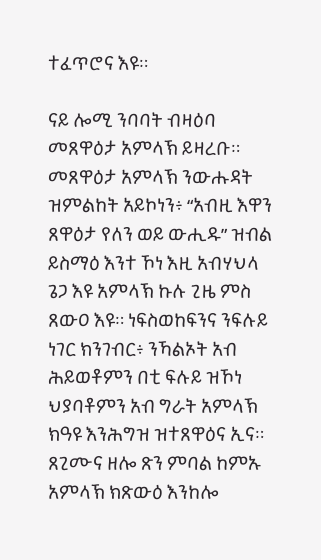ተፈጥሮና እዩ።

ናይ ሎሚ ንባባት ብዛዕባ መጸዋዕታ አምላኽ ይዛረቡ። መጸዋዕታ አምላኽ ንውሑዳት ዝምልከት አይኮነን፥ “አብዚ እዋን ጸዋዕታ የለን ወይ ውሒዱ” ዝብል ይስማዕ እንተ ኾነ እዚ አብሃህላ  ጌጋ እዩ አምላኽ ኩሉ ጊዜ ምስ ጸውዐ እዩ። ነፍስወከፍንና ንፍሉይ ነገር ክንገብር፥ ንኻልኦት አብ ሕይወቶምን በቲ ፍሉይ ዝኾነ ህያባቶምን አብ ግራት አምላኽ ክዓዩ እንሕግዝ ዝተጸዋዕና ኢና። ጸጊሙና ዘሎ ጽን ምባል ከምኡ አምላኽ ክጽውዕ እንከሎ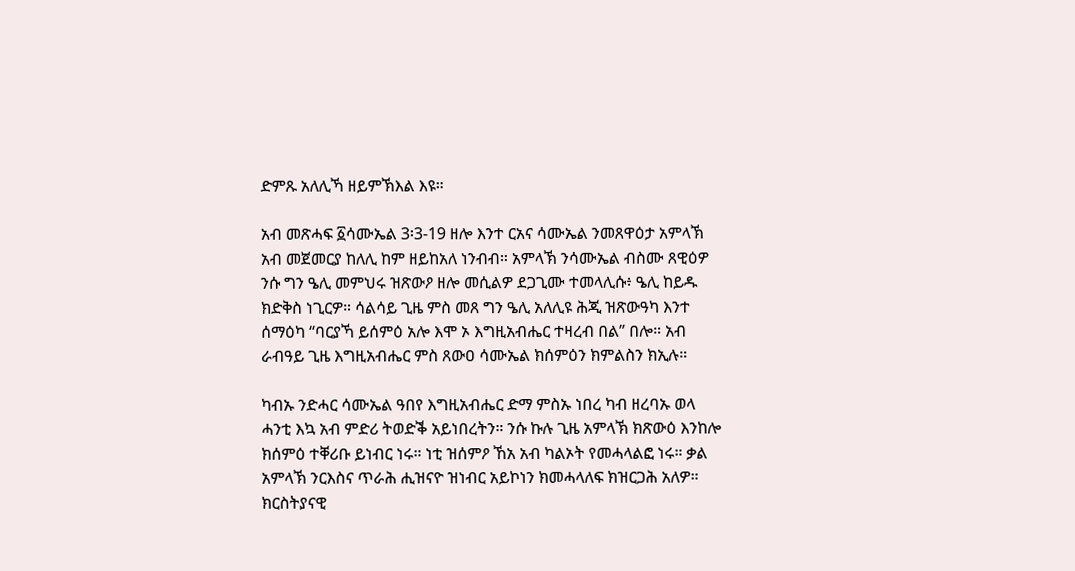ድምጹ አለሊኻ ዘይምኽእል እዩ።

አብ መጽሓፍ ፩ሳሙኤል 3፡3-19 ዘሎ እንተ ርአና ሳሙኤል ንመጸዋዕታ አምላኽ አብ መጀመርያ ከለሊ ከም ዘይከአለ ነንብብ። አምላኽ ንሳሙኤል ብስሙ ጸዊዕዎ ንሱ ግን ዔሊ መምህሩ ዝጽውዖ ዘሎ መሲልዎ ደጋጊሙ ተመላሊሱ፥ ዔሊ ከይዱ ክድቅስ ነጊርዎ። ሳልሳይ ጊዜ ምስ መጸ ግን ዔሊ አለሊዩ ሕጂ ዝጽውዓካ እንተ ሰማዕካ “ባርያኻ ይሰምዕ አሎ እሞ ኦ እግዚአብሔር ተዛረብ በል” በሎ። አብ ራብዓይ ጊዜ እግዚአብሔር ምስ ጸውዐ ሳሙኤል ክሰምዕን ክምልስን ክኢሉ።

ካብኡ ንድሓር ሳሙኤል ዓበየ እግዚአብሔር ድማ ምስኡ ነበረ ካብ ዘረባኡ ወላ ሓንቲ እኳ አብ ምድሪ ትወድቕ አይነበረትን። ንሱ ኩሉ ጊዜ አምላኽ ክጽውዕ እንከሎ ክሰምዕ ተቐሪቡ ይነብር ነሩ። ነቲ ዝሰምዖ ኸአ አብ ካልኦት የመሓላልፎ ነሩ። ቃል አምላኽ ንርእስና ጥራሕ ሒዝናዮ ዝነብር አይኮነን ክመሓላለፍ ክዝርጋሕ አለዎ። ክርስትያናዊ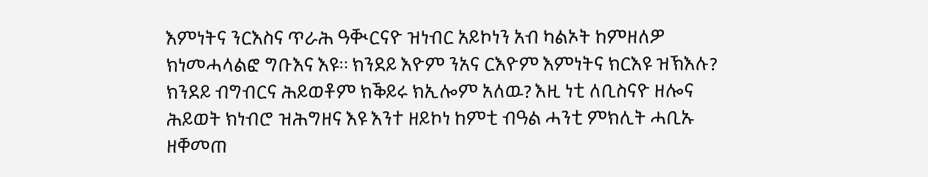እምነትና ንርእስና ጥራሕ ዓቚርናዮ ዝነብር አይኮነን አብ ካልኦት ከምዘለዎ ክነመሓላልፎ ግቡእና እዩ። ክንደይ እዮም ንአና ርእዮም እምነትና ክርእዩ ዝኽእሉ? ክንደይ ብግብርና ሕይወቶም ክቕይሩ ክኢሎም አለዉ? እዚ ነቲ ለቢስናዮ ዘሎና ሕይወት ክነብሮ ዝሕግዘና እዩ እንተ ዘይኮነ ከምቲ ብዓል ሓንቲ ምክሊት ሓቢኡ ዘቐመጠ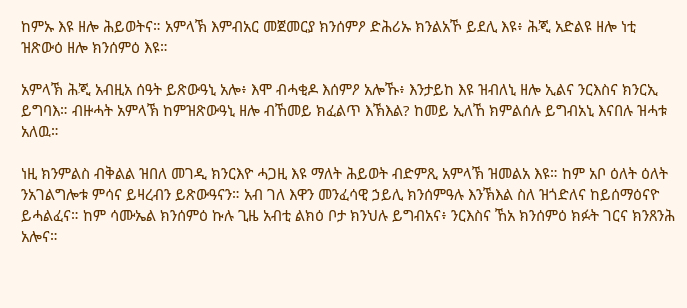ከምኡ እዩ ዘሎ ሕይወትና። አምላኽ እምብአር መጀመርያ ክንሰምዖ ድሕሪኡ ክንልአኾ ይደሊ እዩ፥ ሕጂ አድልዩ ዘሎ ነቲ ዝጽውዕ ዘሎ ክንሰምዕ እዩ።

አምላኽ ሕጂ አብዚአ ሰዓት ይጽውዓኒ አሎ፥ እሞ ብሓቂዶ እሰምዖ አሎኹ፥ እንታይከ እዩ ዝብለኒ ዘሎ ኢልና ንርእስና ክንርኢ ይግባእ። ብዙሓት አምላኽ ከምዝጽውዓኒ ዘሎ ብኸመይ ክፈልጥ እኽእል? ከመይ ኢለኸ ክምልሰሉ ይግብአኒ እናበሉ ዝሓቱ አለዉ።

ነዚ ክንምልስ ብቅልል ዝበለ መገዲ ክንርእዮ ሓጋዚ እዩ ማለት ሕይወት ብድምጺ አምላኽ ዝመልአ እዩ። ከም አቦ ዕለት ዕለት ንአገልግሎቱ ምሳና ይዛረብን ይጽውዓናን። አብ ገለ እዋን መንፈሳዊ ኃይሊ ክንሰምዓሉ እንኽእል ስለ ዝጎድለና ከይሰማዕናዮ ይሓልፈና። ከም ሳሙኤል ክንሰምዕ ኩሉ ጊዜ አብቲ ልክዕ ቦታ ክንህሉ ይግብአና፥ ንርእስና ኸአ ክንሰምዕ ክፉት ገርና ክንጸንሕ አሎና።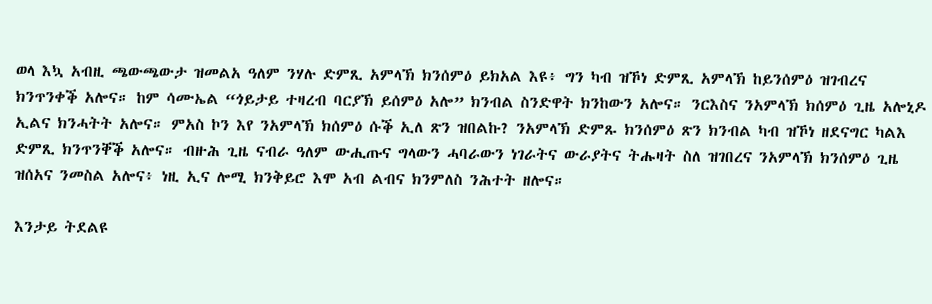ወላ እኳ አብዚ ጫውጫውታ ዝመልአ ዓለም ንሃሉ ድምጺ አምላኽ ክንሰምዕ ይክአል እዩ፥ ግን ካብ ዝኾነ ድምጺ አምላኽ ከይንሰምዕ ዝገብረና ክንጥንቀቕ አሎና። ከም ሳሙኤል “ጎይታይ ተዛረብ ባርያኽ ይሰምዕ አሎ” ክንብል ስንድዋት ክንከውን አሎና። ንርእስና ንአምላኽ ክሰምዕ ጊዜ አሎኒዶ ኢልና ክንሓትት አሎና። ምአስ ኮን እየ ንአምላኽ ክሰምዕ ሱቕ ኢለ ጽን ዝበልኩ? ንአምላኽ ድምጹ ክንሰምዕ ጽን ክንብል ካብ ዝኾነ ዘደናግር ካልእ ድምጺ ክንጥንቐቕ አሎና። ብዙሕ ጊዜ ናብራ ዓለም ውሒጡና ግላውን ሓባራውን ነገራትና ውራያትና ትሑዛት ስለ ዝገበረና ንአምላኽ ክንሰምዕ ጊዜ ዝሰአና ንመስል አሎና፥ ነዚ ኢና ሎሚ ክንቅይሮ እሞ አብ ልብና ክንምለስ ንሕተት ዘሎና።

እንታይ ትደልዩ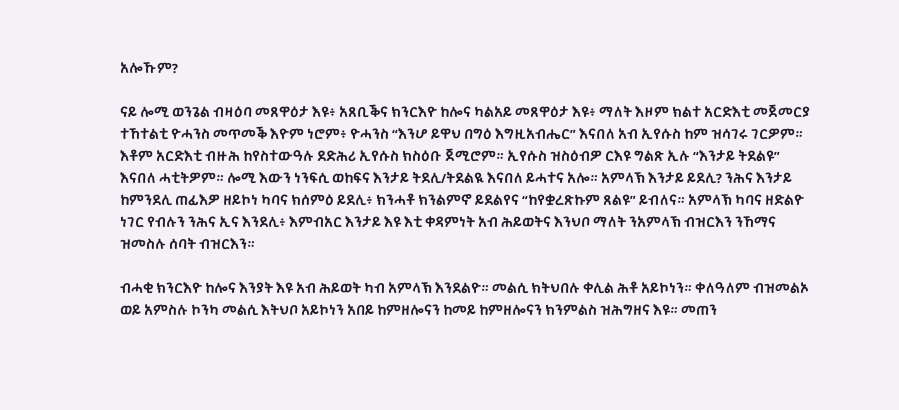አሎኹም?

ናይ ሎሚ ወንጌል ብዛዕባ መጸዋዕታ እዩ፥ አጸቢቕና ክንርእዮ ከሎና ካልአይ መጸዋዕታ እዩ፥ ማለት እዞም ክልተ አርድእቲ መጀመርያ ተኸተልቲ ዮሓንስ መጥመቕ እዮም ነሮም፥ ዮሓንስ “እንሆ ይዋህ በግዕ እግዚአብሔር” እናበለ አብ ኢየሱስ ከም ዝሳገሩ ገርዎም። እቶም አርድእቲ ብዙሕ ከየስተውዓሉ ደድሕሪ ኢየሱስ ክስዕቡ ጀሚሮም። ኢየሱስ ዝስዕብዎ ርእዩ ግልጽ ኢሉ “እንታይ ትደልዩ” እናበለ ሓቲትዎም። ሎሚ እውን ነንፍሲ ወከፍና እንታይ ትደሊ/ትደልዪ እናበለ ይሓተና አሎ። አምላኽ እንታይ ይደሊ? ንሕና እንታይ ከምንደሊ ጠፊእዎ ዘይኮነ ካባና ክሰምዕ ይደሊ፥ ክንሓቶ ክንልምኖ ይደልየና “ከየቋረጽኩም ጸልዩ” ይብለና። አምላኽ ካባና ዘድልዮ ነገር የብሉን ንሕና ኢና እንደሊ፥ እምብአር እንታይ እዩ እቲ ቀዳምነት አብ ሕይወትና እንህቦ ማለት ንአምላኽ ብዝርእን ንኸማና ዝመስሉ ሰባት ብዝርእን።

ብሓቂ ክንርእዮ ከሎና እንያት እዩ አብ ሕይወት ካብ አምላኽ እንደልዮ። መልሲ ክትህበሉ ቀሊል ሕቶ አይኮነን። ቀለዓለም ብዝመልኦ ወይ አምስሉ ኮንካ መልሲ እትህቦ አይኮነን አበይ ከምዘሎናን ከመይ ከምዘሎናን ክንምልስ ዝሕግዘና እዩ። መጠን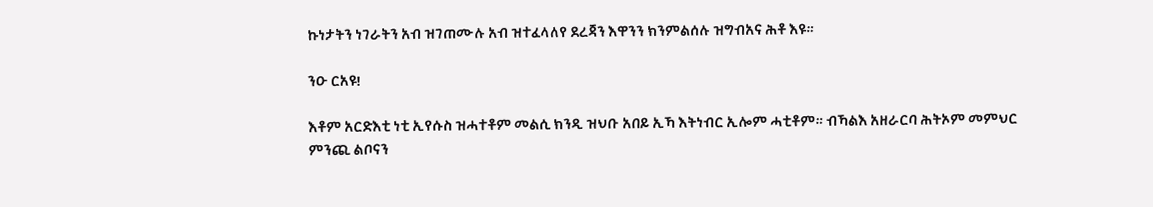ኩነታትን ነገራትን አብ ዝገጠሙሉ አብ ዝተፈላለየ ደረጃን እዋንን ክንምልሰሉ ዝግብአና ሕቶ እዩ።

ንዑ ርአዩ!

እቶም አርድእቲ ነቲ ኢየሱስ ዝሓተቶም መልሲ ክንዲ ዝህቡ አበይ ኢኻ እትነብር ኢሎም ሓቲቶም። ብኻልእ አዘራርባ ሕትኦም መምህር ምንጪ ልቦናን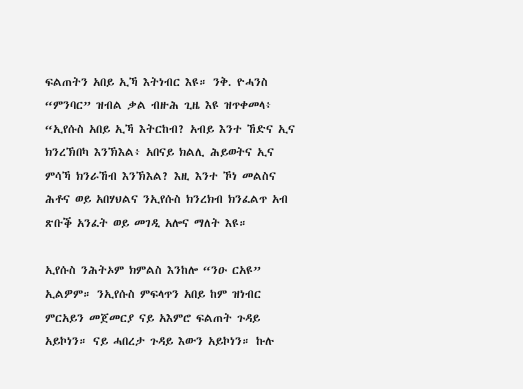ፍልጠትን አበይ ኢኻ እትነብር እዩ። ንቅ. ዮሓንስ “ምንባር” ዝብል ቃል ብዙሕ ጊዜ እዩ ዝጥቀመላ፥ “ኢየሱስ አበይ ኢኻ እትርከብ? አብይ እንተ ኸድና ኢና ክንረኽበካ እንኽእል፥ አበናይ ክልሊ ሕይወትና ኢና ምሳኻ ክንራኸብ እንኽእል? እዚ እንተ ኾነ መልስና ሕቶና ወይ አበሃህልና ንኢየሱስ ክንረክብ ክንፈልጥ አብ ጽቡቕ አንፈት ወይ መገዲ አሎና ማለት እዩ።

ኢየሱስ ንሕትኦም ክምልስ እንከሎ “ንዑ ርአዩ” ኢልዎም። ንኢየሱስ ምፍላጥን አበይ ከም ዝነብር ምርአይን መጀመርያ ናይ አእምሮ ፍልጠት ጉዳይ አይኮነን። ናይ ሓበረታ ጉዳይ እውን አይኮነን። ኩሉ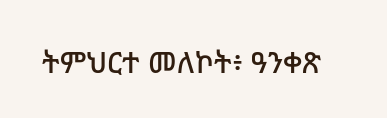ትምህርተ መለኮት፥ ዓንቀጽ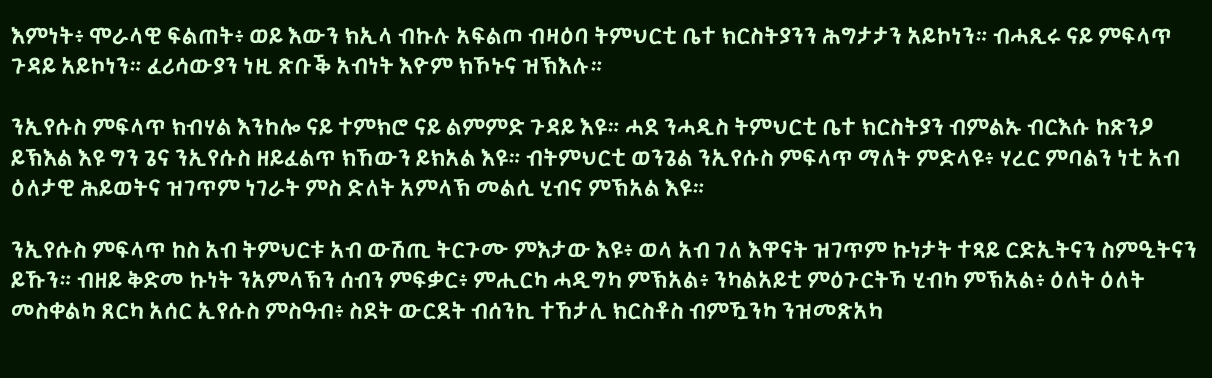እምነት፥ ሞራላዊ ፍልጠት፥ ወይ እውን ክኢላ ብኩሉ አፍልጦ ብዛዕባ ትምህርቲ ቤተ ክርስትያንን ሕግታታን አይኮነን። ብሓጺሩ ናይ ምፍላጥ ጉዳይ አይኮነን። ፈሪሳውያን ነዚ ጽቡቕ አብነት እዮም ክኾኑና ዝኽእሉ።

ንኢየሱስ ምፍላጥ ክብሃል እንከሎ ናይ ተምክሮ ናይ ልምምድ ጉዳይ እዩ። ሓደ ንሓዲስ ትምህርቲ ቤተ ክርስትያን ብምልኡ ብርእሱ ከጽንዖ ይኽእል እዩ ግን ጌና ንኢየሱስ ዘይፈልጥ ክኸውን ይክአል እዩ። ብትምህርቲ ወንጌል ንኢየሱስ ምፍላጥ ማለት ምድላዩ፥ ሃረር ምባልን ነቲ አብ ዕለታዊ ሕይወትና ዝገጥም ነገራት ምስ ድለት አምላኽ መልሲ ሂብና ምኽአል እዩ።

ንኢየሱስ ምፍላጥ ከስ አብ ትምህርቱ አብ ውሽጢ ትርጉሙ ምእታው እዩ፥ ወላ አብ ገለ እዋናት ዝገጥም ኩነታት ተጻይ ርድኢትናን ስምዒትናን ይኹን። ብዘይ ቅድመ ኩነት ንአምላኽን ሰብን ምፍቃር፥ ምሒርካ ሓዲግካ ምኽአል፥ ንካልአይቲ ምዕጉርትኻ ሂብካ ምኽአል፥ ዕለት ዕለት መስቀልካ ጸርካ አሰር ኢየሱስ ምስዓብ፥ ስደት ውርደት ብሰንኪ ተኸታሊ ክርስቶስ ብምዃንካ ንዝመጽአካ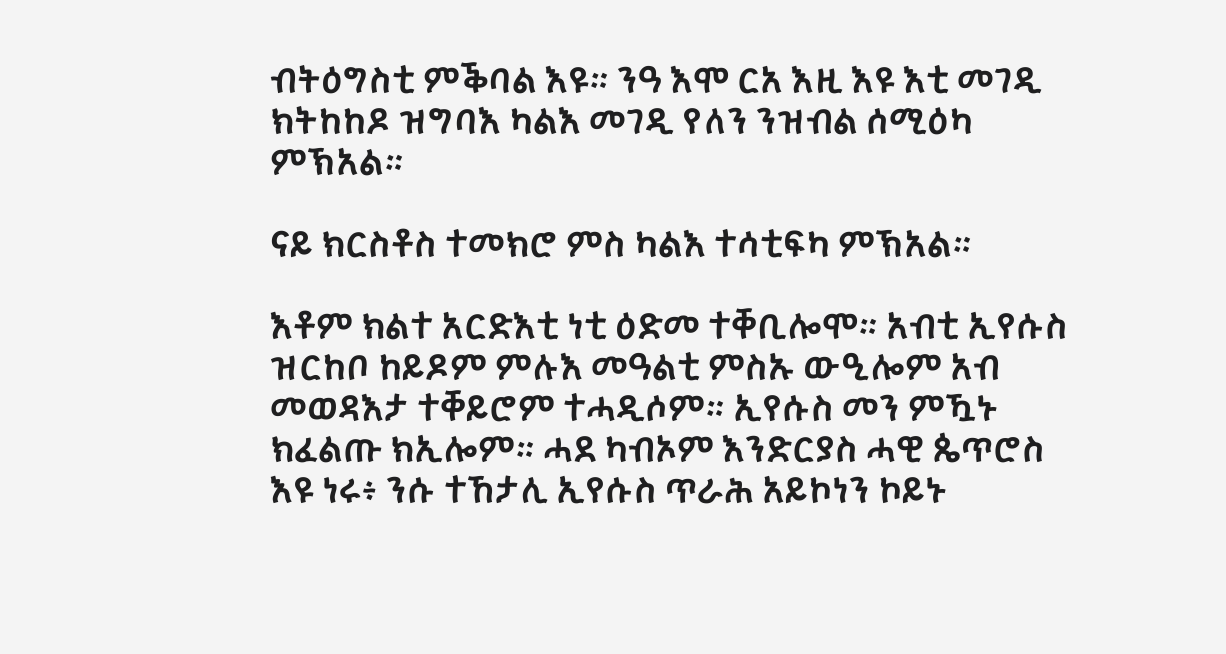ብትዕግስቲ ምቕባል እዩ። ንዓ እሞ ርአ እዚ እዩ እቲ መገዲ ክትከከዶ ዝግባእ ካልእ መገዲ የለን ንዝብል ሰሚዕካ ምኽአል።

ናይ ክርስቶስ ተመክሮ ምስ ካልእ ተሳቲፍካ ምኽአል።

እቶም ክልተ አርድእቲ ነቲ ዕድመ ተቐቢሎሞ። አብቲ ኢየሱስ ዝርከቦ ከይዶም ምሉእ መዓልቲ ምስኡ ውዒሎም አብ መወዳእታ ተቐይሮም ተሓዲሶም። ኢየሱስ መን ምዃኑ ክፈልጡ ክኢሎም። ሓደ ካብኦም እንድርያስ ሓዊ ጴጥሮስ እዩ ነሩ፥ ንሱ ተኸታሊ ኢየሱስ ጥራሕ አይኮነን ኮይኑ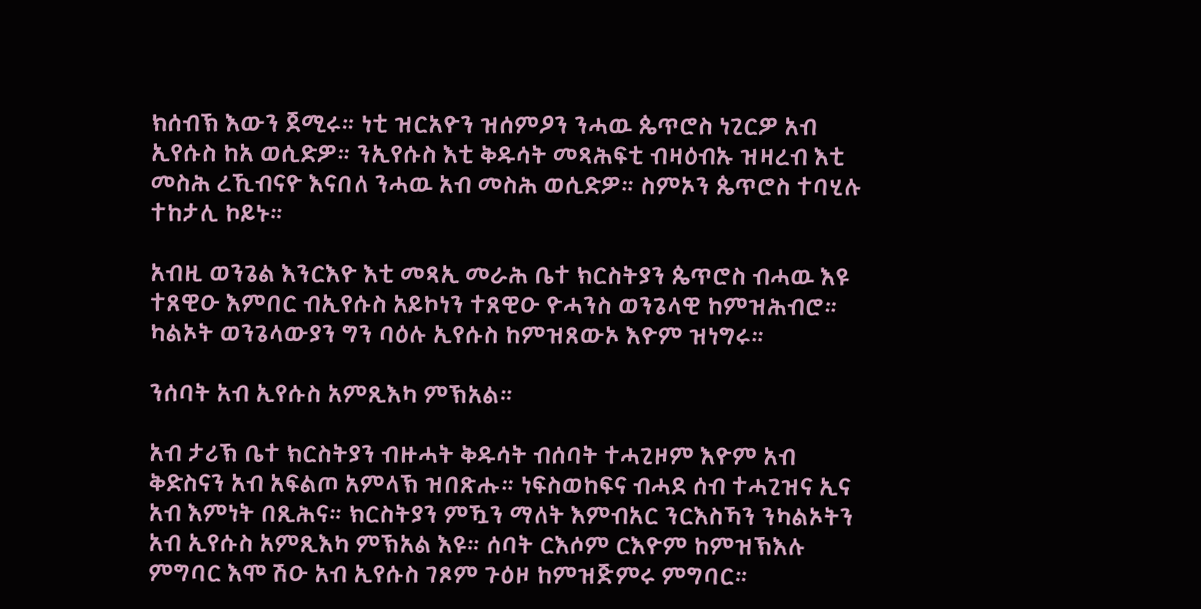ክሰብኽ እውን ጀሚሩ። ነቲ ዝርአዮን ዝሰምዖን ንሓዉ ጴጥሮስ ነጊርዎ አብ ኢየሱስ ከአ ወሲድዎ። ንኢየሱስ እቲ ቅዱሳት መጻሕፍቲ ብዛዕብኡ ዝዛረብ እቲ መስሕ ረኺብናዮ እናበለ ንሓዉ አብ መስሕ ወሲድዎ። ስምኦን ጴጥሮስ ተባሂሉ ተከታሊ ኮይኑ።

አብዚ ወንጌል እንርእዮ እቲ መጻኢ መራሕ ቤተ ክርስትያን ጴጥሮስ ብሓዉ እዩ ተጸዊዑ እምበር ብኢየሱስ አይኮነን ተጸዊዑ ዮሓንስ ወንጌላዊ ከምዝሕብሮ። ካልኦት ወንጌላውያን ግን ባዕሉ ኢየሱስ ከምዝጸውኦ እዮም ዝነግሩ።

ንሰባት አብ ኢየሱስ አምጺእካ ምኽአል።

አብ ታሪኽ ቤተ ክርስትያን ብዙሓት ቅዱሳት ብሰባት ተሓጊዞም እዮም አብ ቅድስናን አብ አፍልጦ አምላኽ ዝበጽሑ። ነፍስወከፍና ብሓደ ሰብ ተሓጊዝና ኢና አብ እምነት በጺሕና። ክርስትያን ምዃን ማለት እምብአር ንርእስኻን ንካልኦትን አብ ኢየሱስ አምጺእካ ምኽአል እዩ። ሰባት ርእሶም ርእዮም ከምዝኽእሉ ምግባር እሞ ሽዑ አብ ኢየሱስ ገጾም ጉዕዞ ከምዝጅምሩ ምግባር።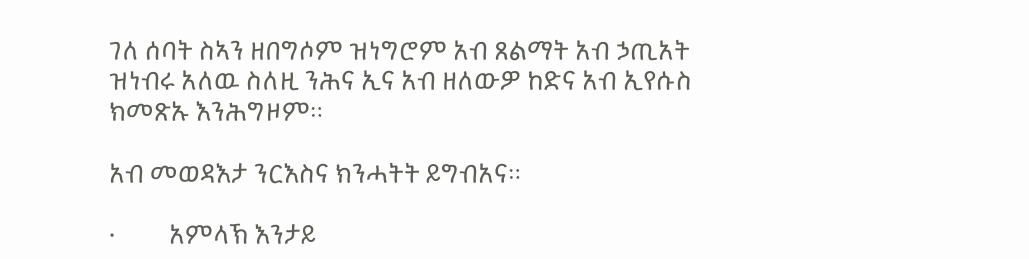ገለ ሰባት ስኣን ዘበግሶም ዝነግሮም አብ ጸልማት አብ ኃጢአት ዝነብሩ አለዉ ስለዚ ንሕና ኢና አብ ዘለውዎ ከድና አብ ኢየሱስ ክመጽኡ እንሕግዞም።

አብ መወዳእታ ንርእስና ክንሓትት ይግብአና።

·         አምላኽ እንታይ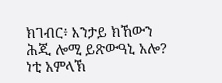ክገብር፥ እንታይ ክኸውን ሕጂ ሎሚ ይጽውዓኒ አሎ? ነቲ አምላኽ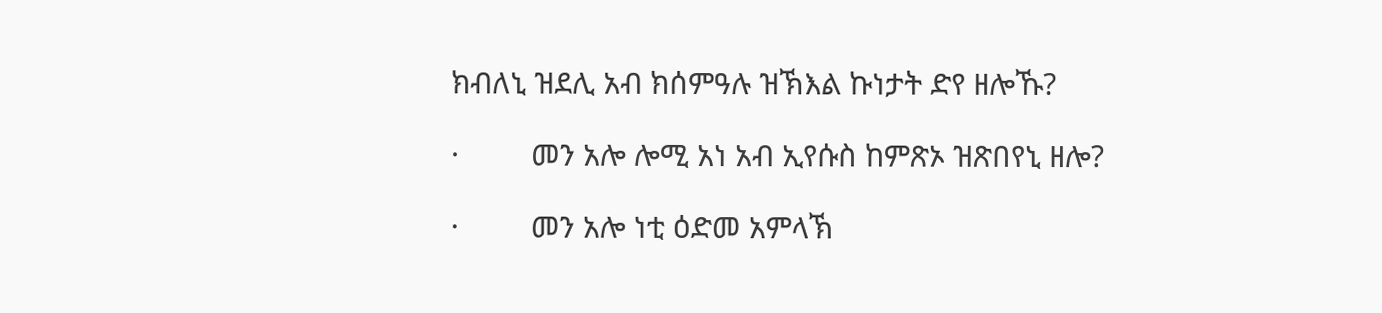ክብለኒ ዝደሊ አብ ክሰምዓሉ ዝኽእል ኩነታት ድየ ዘሎኹ?

·         መን አሎ ሎሚ አነ አብ ኢየሱስ ከምጽኦ ዝጽበየኒ ዘሎ?

·         መን አሎ ነቲ ዕድመ አምላኽ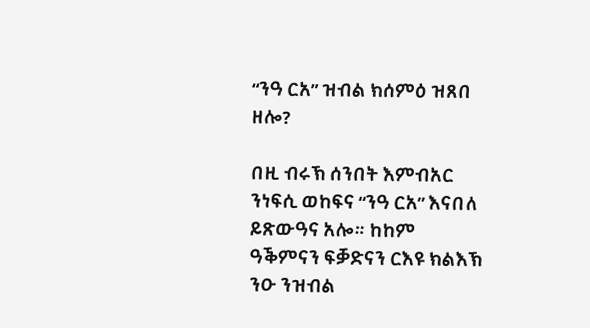“ንዓ ርአ” ዝብል ክሰምዕ ዝጸበ ዘሎ?

በዚ ብሩኽ ሰንበት እምብአር ንነፍሲ ወከፍና “ንዓ ርአ” እናበለ ይጽውዓና አሎ። ከከም ዓቕምናን ፍቓድናን ርእዩ ክልእኽ ንዑ ንዝብል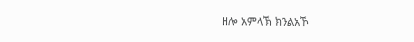ዘሎ አምላኽ ክንልአኾ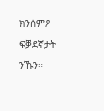ክንሰምዖ ፍቓደኛታት ንኹን።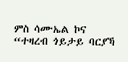ምስ ሳሙኤል ኮና “ተዛረብ ጎይታይ ባርያኻ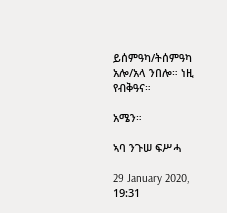ይሰምዓካ/ትሰምዓካ አሎ/አላ ንበሎ። ነዚ የብቅዓና።

አሜን።

ኣባ ንጉሠ ፍሥሓ

29 January 2020, 19:31